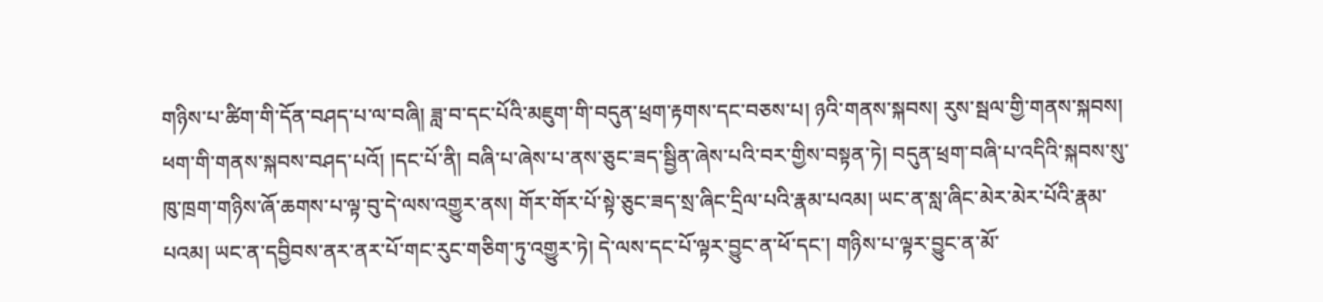གཉིས་པ་ཚིག་གི་དོན་བཤད་པ་ལ་བཞི། ཟླ་བ་དང་པོའི་མཇུག་གི་བདུན་ཕྲག་རྟགས་དང་བཅས་པ། ཉའི་གནས་སྐབས། རུས་སྦལ་གྱི་གནས་སྐབས། ཕག་གི་གནས་སྐབས་བཤད་པའོ། །དང་པོ་ནི། བཞི་པ་ཞེས་པ་ནས་ཅུང་ཟད་སྦྱིན་ཞེས་པའི་བར་གྱིས་བསྟན་ཏེ། བདུན་ཕྲག་བཞི་པ་འདིའི་སྐབས་སུ་ཁུ་ཁྲག་གཉིས་ཞོ་ཆགས་པ་ལྟ་བུ་དེ་ལས་འགྱུར་ནས། གོར་གོར་པོ་སྟེ་ཅུང་ཟད་སྲ་ཞིང་དྲིལ་པའི་རྣམ་པའམ། ཡང་ན་སླ་ཞིང་མེར་མེར་པོའི་རྣམ་པའམ། ཡང་ན་དབྱིབས་ནར་ནར་པོ་གང་རུང་གཅིག་ཏུ་འགྱུར་ཏེ། དེ་ལས་དང་པོ་ལྟར་བྱུང་ན་ཕོ་དང་། གཉིས་པ་ལྟར་བྱུང་ན་མོ་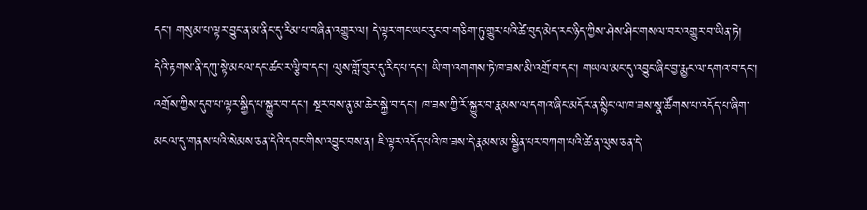དང་། གསུམ་པ་ལྟར་བྱུང་ན་མ་ནིང་དུ་རིམ་པ་བཞིན་འགྱུར་ལ། དེ་ལྟར་གང་ཡང་རུང་བ་གཅིག་ཏུ་གྱུར་པའི་ཚེ་བུད་མེད་རང་ཉིད་ཀྱིས་ཤེས་ཤིང་གསལ་བར་འགྱུར་བ་ཡིན་ཏེ། དེའི་རྟགས་ནི་དཀུ་སྟེ་མངལ་དང་ཚང་ར་ལྕི་བ་དང་། ལུས་གློ་བུར་དུ་རིད་པ་དང་། ཡི་ག་འགགས་ཏེ་ཁ་ཟས་མི་འགྲོ་བ་དང་། གཡལ་མང་དུ་འབྱུང་ཞིང་བྱ་རྨྱང་ལ་དགའ་བ་དང་། འགྲོས་ཀྱིས་དུབ་པ་ལྟར་སྒྱིད་པ་སྐྱུར་བ་དང་། སྔར་བས་ནུ་མ་ཆེར་སྐྱེ་བ་དང་། ཁ་ཟས་ཀྱི་རོ་སྐྱུར་བ་རྣམས་ལ་དགའ་ཞིང་མདོར་ན་སྙིང་ལ་ཁ་ཟས་སྣ་ཚོགས་པ་འདོད་པ་ཞིག་མངལ་དུ་གནས་པའི་སེམས་ཅན་དེའི་དབང་གིས་འབྱུང་བས་ན། ཇི་ལྟར་འདོད་པའི་ཁ་ཟས་དེ་རྣམས་མ་སྦྱིན་པར་བཀག་པའི་ཚེ་ན་ལུས་ཅན་དེ་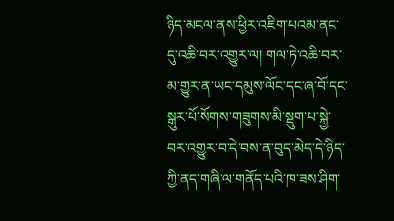ཉིད་མངལ་ནས་ཕྱིར་འཇིག་པའམ་ནང་དུ་འཆི་བར་འགྱུར་ལ། གལ་ཏེ་འཆི་བར་མ་གྱུར་ན་ཡང་དམུས་ལོང་དང་ཞ་བོ་དང་སྒུར་པོ་སོགས་གཟུགས་མི་སྡུག་པ་སྐྱེ་བར་འགྱུར་བ་དེ་བས་ན་བུད་མེད་དེ་ཉིད་ཀྱི་ནད་གཞི་ལ་གནོད་པའི་ཁ་ཟས་ཤིག་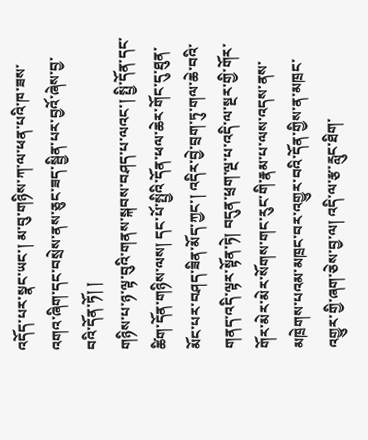འདོད་པར་སྣང་ཡང་། མ་བུ་གཉིས་ཀ་ལ་ཕན་པའི་ཁ་ཟས་འགའ་ཞིག་དང་བསྲེས་ནས་ཅུང་ཟད་སྦྱིན་པར་བྱའོ་ཞེས་བྱ་བའི་དོན་ཏོ། །
གཉིས་པ་ཉ་ལྟ་བུའི་གནས་སྐབས་བཤད་པ་ལའང་། སྤྱི་དོན་དང་ཚིག་དོན་གཉིས་ལས། དང་པོ་སྤྱིའི་དོན་ཕལ་ཆེར་གོང་དུ་ཐུན་མོང་པར་བཤད་ཟིན་མོད་ཀྱང་། འདིར་བྱེ་བྲག་ཏུ་གལ་ཆེ་བའི་གནད་འདི་ལྟར་སྟོན་ཏེ། བདུན་ཕྲག་ལྔ་པ་འདི་ལ་སྔར་གྱི་གོར་གོར་མེར་མེར་སོགས་གང་རུང་གི་རྣམ་པ་ལས་འདས་ནས་མཁྲེགས་པའམ་མཁྲང་བར་འགྱུར་བའི་དོན་གྱིས་ན་མཁྲང་འགྱུར་གྱི་ཞག་ཅེས་བྱ་ལ། འདི་ལ་རྩ་རླུང་ཐིག་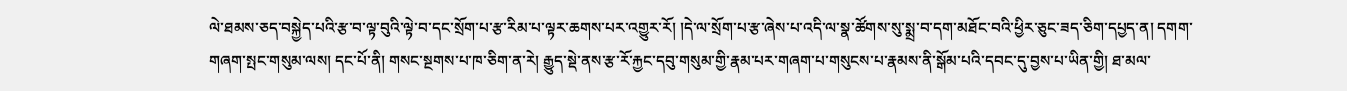ལེ་ཐམས་ཅད་བསྐྱེད་པའི་རྩ་བ་ལྟ་བུའི་ལྟེ་བ་དང་སྲོག་པ་རྩ་རིམ་པ་ལྟར་ཆགས་པར་འགྱུར་རོ། །དེ་ལ་སྲོག་པ་རྩ་ཞེས་པ་འདི་ལ་སྣ་ཚོགས་སུ་སྨྲ་བ་དག་མཐོང་བའི་ཕྱིར་ཅུང་ཟད་ཅིག་དཔྱད་ན། དགག་གཞག་སྤང་གསུམ་ལས། དང་པོ་ནི། གསང་སྔགས་པ་ཁ་ཅིག་ན་རེ། རྒྱུད་སྡེ་ནས་རྩ་རོ་རྐྱང་དབུ་གསུམ་གྱི་རྣམ་པར་གཞག་པ་གསུངས་པ་རྣམས་ནི་སྒོམ་པའི་དབང་དུ་བྱས་པ་ཡིན་གྱི། ཐ་མལ་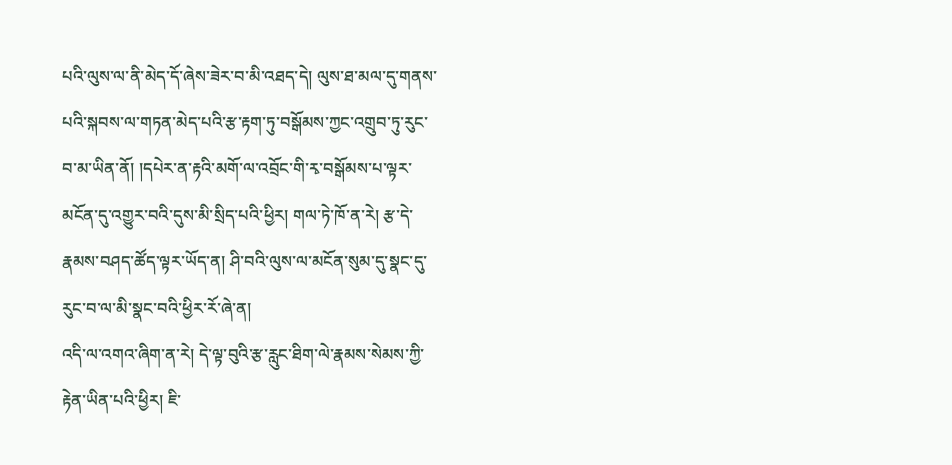པའི་ལུས་ལ་ནི་མེད་དོ་ཞེས་ཟེར་བ་མི་འཐད་དེ། ལུས་ཐ་མལ་དུ་གནས་པའི་སྐབས་ལ་གཏན་མེད་པའི་རྩ་རྟག་ཏུ་བསྒོམས་ཀྱང་འགྲུབ་ཏུ་རུང་བ་མ་ཡིན་ནོ། །དཔེར་ན་རྟའི་མགོ་ལ་འབྲོང་གི་རྭ་བསྒོམས་པ་ལྟར་མངོན་དུ་འགྱུར་བའི་དུས་མི་སྲིད་པའི་ཕྱིར། གལ་ཏེ་ཁོ་ན་རེ། རྩ་དེ་རྣམས་བཤད་ཚོད་ལྟར་ཡོད་ན། ཤི་བའི་ལུས་ལ་མངོན་སུམ་དུ་སྣང་དུ་རུང་བ་ལ་མི་སྣང་བའི་ཕྱིར་རོ་ཞེ་ན།
འདི་ལ་འགའ་ཞིག་ན་རེ། དེ་ལྟ་བུའི་རྩ་རླུང་ཐིག་ལེ་རྣམས་སེམས་ཀྱི་རྟེན་ཡིན་པའི་ཕྱིར། ཇི་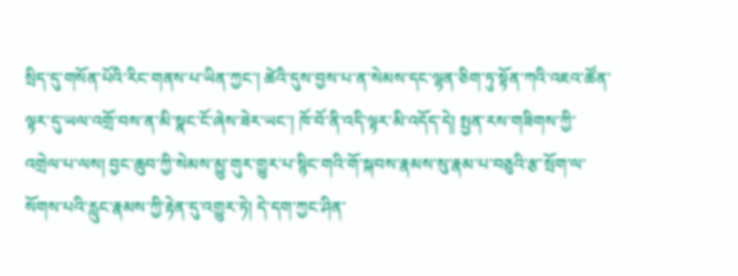སྲིད་དུ་གསོན་པོའི་རིང་གནས་པ་ཡིན་ཀྱང་། ཚེའི་དུས་བྱས་པ་ན་སེམས་དང་ལྷན་ཅིག་ཏུ་སྟོན་ཀའི་འཇའ་ཚོན་ལྟར་དུ་ཡལ་འགྲོ་བས་ན་མི་སྣང་ངོ་ཞེས་ཟེར་ཡང་། ཁོ་བོ་ནི་འདི་ལྟར་མི་འདོད་དེ། སྤྱན་རས་གཟིགས་ཀྱི་འགྲེལ་པ་ལས། བྱང་ཆུབ་ཀྱི་སེམས་མྱུ་གུར་གྱུར་པ་སྙིང་གའི་གོ་སྐབས་རྣམས་སུ་རྣམ་པ་བཅུའི་རྩ་སྲོག་ལ་སོགས་པའི་རླུང་རྣམས་ཀྱི་རྟེན་དུ་འགྱུར་ཏེ། དེ་དག་ཀྱང་ཤིན་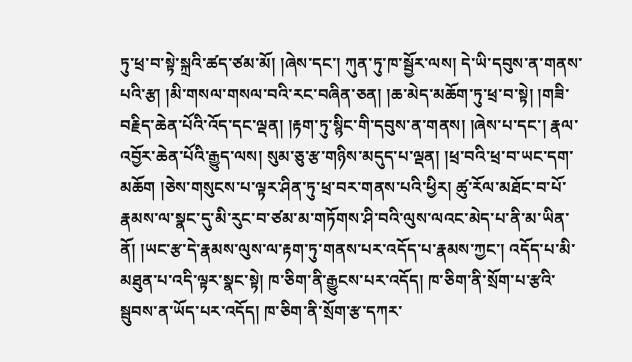ཏུ་ཕྲ་བ་སྟེ་སྐྲའི་ཚད་ཙམ་མོ། །ཞེས་དང་། ཀུན་ཏུ་ཁ་སྦྱོར་ལས། དེ་ཡི་དབུས་ན་གནས་པའི་རྩ། །མི་གསལ་གསལ་བའི་རང་བཞིན་ཅན། །ཆ་མེད་མཆོག་ཏུ་ཕྲ་བ་སྟེ། །གཟི་བརྗིད་ཆེན་པོའི་འོད་དང་ལྡན། །རྟག་ཏུ་སྙིང་གི་དབུས་ན་གནས། །ཞེས་པ་དང་། རྣལ་འབྱོར་ཆེན་པོའི་རྒྱུད་ལས། སུམ་ཅུ་རྩ་གཉིས་མདུད་པ་ལྡན། །ཕྲ་བའི་ཕྲ་བ་ཡང་དག་མཆོག །ཅེས་གསུངས་པ་ལྟར་ཤིན་ཏུ་ཕྲ་བར་གནས་པའི་ཕྱིར། ཚུ་རོལ་མཐོང་བ་པོ་རྣམས་ལ་སྣང་དུ་མི་རུང་བ་ཙམ་མ་གཏོགས་ཤི་བའི་ལུས་ལའང་མེད་པ་ནི་མ་ཡིན་ནོ། །ཡང་རྩ་དེ་རྣམས་ལུས་ལ་རྟག་ཏུ་གནས་པར་འདོད་པ་རྣམས་ཀྱང་། འདོད་པ་མི་མཐུན་པ་འདི་ལྟར་སྣང་སྟེ། ཁ་ཅིག་ནི་རྒྱུངས་པར་འདོད། ཁ་ཅིག་ནི་སྲོག་པ་རྩའི་སྦུབས་ན་ཡོད་པར་འདོད། ཁ་ཅིག་ནི་སྲོག་རྩ་དཀར་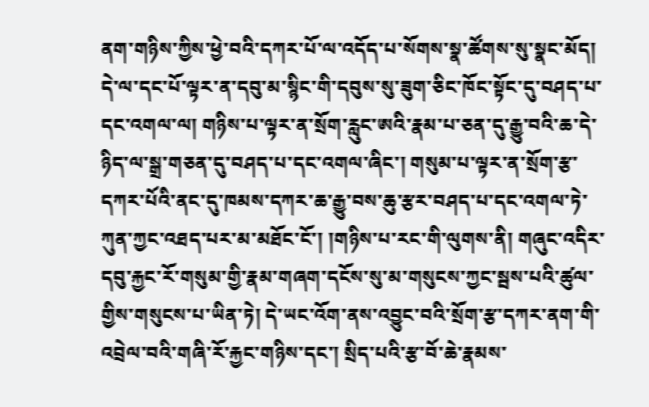ནག་གཉིས་ཀྱིས་ཕྱེ་བའི་དཀར་པོ་ལ་འདོད་པ་སོགས་སྣ་ཚོགས་སུ་སྣང་མོད། དེ་ལ་དང་པོ་ལྟར་ན་དབུ་མ་སྙིང་གི་དབུས་སུ་ཟུག་ཅིང་ཁོང་སྟོང་དུ་བཤད་པ་དང་འགལ་ལ། གཉིས་པ་ལྟར་ན་སྲོག་རླུང་ཨའི་རྣམ་པ་ཅན་དུ་རྒྱུ་བའི་ཆ་དེ་ཉིད་ལ་སྒྲ་གཅན་དུ་བཤད་པ་དང་འགལ་ཞིང་། གསུམ་པ་ལྟར་ན་སྲོག་རྩ་དཀར་པོའི་ནང་དུ་ཁམས་དཀར་ཆ་རྒྱུ་བས་ཆུ་རྩར་བཤད་པ་དང་འགལ་ཏེ་ཀུན་ཀྱང་འཐད་པར་མ་མཐོང་ངོ་། །གཉིས་པ་རང་གི་ལུགས་ནི། གཞུང་འདིར་དབུ་རྐྱང་རོ་གསུམ་གྱི་རྣམ་གཞག་དངོས་སུ་མ་གསུངས་ཀྱང་སྦས་པའི་ཚུལ་གྱིས་གསུངས་པ་ཡིན་ཏེ། དེ་ཡང་འོག་ནས་འབྱུང་བའི་སྲོག་རྩ་དཀར་ནག་གི་འབྲེལ་བའི་གཞི་རོ་རྐྱང་གཉིས་དང་། སྲིད་པའི་རྩ་བོ་ཆེ་རྣམས་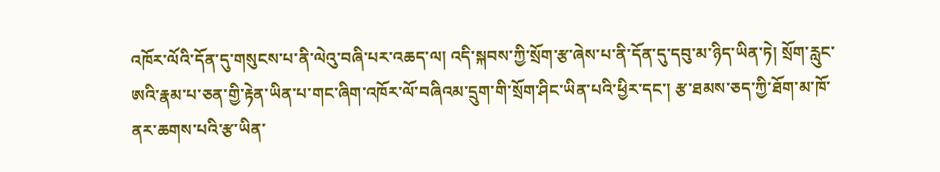འཁོར་ལོའི་དོན་དུ་གསུངས་པ་ནི་ལེའུ་བཞི་པར་འཆད་ལ། འདི་སྐབས་ཀྱི་སྲོག་རྩ་ཞེས་པ་ནི་དོན་དུ་དབུ་མ་ཉིད་ཡིན་ཏེ། སྲོག་རླུང་ཨའི་རྣམ་པ་ཅན་གྱི་རྟེན་ཡིན་པ་གང་ཞིག་འཁོར་ལོ་བཞིའམ་དྲུག་གི་སྲོག་ཤིང་ཡིན་པའི་ཕྱིར་དང་། རྩ་ཐམས་ཅད་ཀྱི་ཐོག་མ་ཁོ་ནར་ཆགས་པའི་རྩ་ཡིན་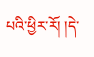པའི་ཕྱིར་རོ། །དེ་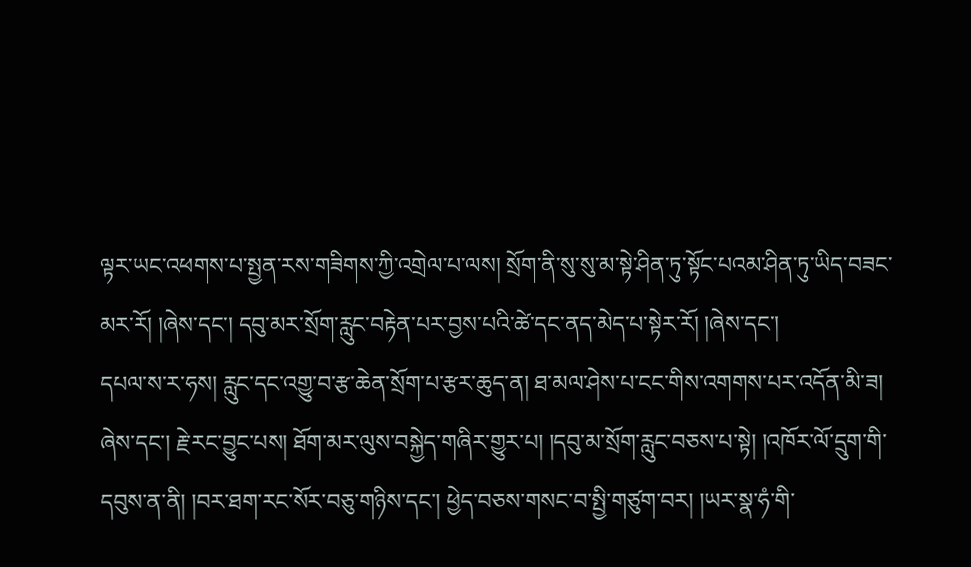ལྟར་ཡང་འཕགས་པ་སྤྱན་རས་གཟིགས་ཀྱི་འགྲེལ་པ་ལས། སྲོག་ནི་སུ་སུ་མ་སྟེ་ཤིན་ཏུ་སྟོང་པའམ་ཤིན་ཏུ་ཡིད་བཟང་མར་རོ། །ཞེས་དང་། དབུ་མར་སྲོག་རླུང་བརྟེན་པར་བྱས་པའི་ཚེ་དང་ནད་མེད་པ་སྟེར་རོ། །ཞེས་དང་།
དཔལ་ས་ར་ཧས། རླུང་དང་འགྱུ་བ་རྩ་ཆེན་སྲོག་པ་རྩར་ཆུད་ན། ཐ་མལ་ཤེས་པ་ངང་གིས་འགགས་པར་འདོན་མི་ཟ། ཞེས་དང་། རྗེ་རང་བྱུང་པས། ཐོག་མར་ལུས་བསྐྱེད་གཞིར་གྱུར་པ། །དབུ་མ་སྲོག་རླུང་བཅས་པ་སྟེ། །འཁོར་ལོ་དྲུག་གི་དབུས་ན་ནི། །བར་ཐག་རང་སོར་བཅུ་གཉིས་དང་། ཕྱེད་བཅས་གསང་བ་སྤྱི་གཙུག་བར། །ཡར་སྣ་ཧཾ་གི་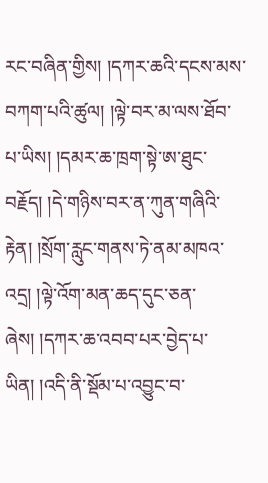རང་བཞིན་གྱིས། །དཀར་ཆའི་དངས་མས་བཀག་པའི་ཚུལ། །ལྟེ་བར་མ་ལས་ཐོབ་པ་ཡིས། །དམར་ཆ་ཁྲག་སྟེ་ཨ་ཐུང་བརྗོད། །དེ་གཉིས་བར་ན་ཀུན་གཞིའི་རྟེན། །སྲོག་རླུང་གནས་ཏེ་ནམ་མཁའ་འདྲ། །ལྟེ་འོག་མན་ཆད་དུང་ཅན་ཞེས། །དཀར་ཆ་འབབ་པར་བྱེད་པ་ཡིན། །འདི་ནི་སྡོམ་པ་འབྱུང་བ་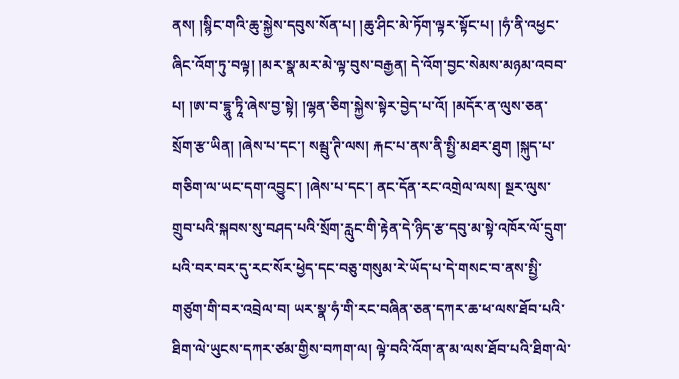ནས། །སྙིང་གའི་ཆུ་སྐྱེས་དབུས་སོན་པ། །ཆུ་ཤིང་མེ་ཏོག་ལྟར་སྟོང་པ། །ཧཾ་ནི་འཕྱང་ཞིང་འོག་ཏུ་བལྟ། །མར་སྣ་མར་མེ་ལྟ་བུས་བརྒྱན། དེ་འོག་བྱང་སེམས་མཉམ་འབབ་པ། །ཨ་བ་དྷཱུ་ཏཱི་ཞེས་བྱ་སྟེ། །ལྷན་ཅིག་སྐྱེས་སྟེར་བྱེད་པ་འོ། །མདོར་ན་ལུས་ཅན་སྲོག་རྩ་ཡིན། །ཞེས་པ་དང་། སམྦུ་ཊི་ལས། རྐང་པ་ནས་ནི་སྤྱི་མཐར་ཐུག །སྐུད་པ་གཅིག་ལ་ཡང་དག་འབྱུང་། །ཞེས་པ་དང་། ནང་དོན་རང་འགྲེལ་ལས། སྔར་ལུས་གྲུབ་པའི་སྐབས་སུ་བཤད་པའི་སྲོག་རླུང་གི་རྟེན་དེ་ཉིད་རྩ་དབུ་མ་སྟེ་འཁོར་ལོ་དྲུག་པའི་བར་བར་དུ་རང་སོར་ཕྱེད་དང་བཅུ་གསུམ་རེ་ཡོད་པ་དེ་གསང་བ་ནས་སྤྱི་གཙུག་གི་བར་འབྲེལ་བ། ཡར་སྣ་ཧཾ་གི་རང་བཞིན་ཅན་དཀར་ཆ་ཕ་ལས་ཐོབ་པའི་ཐིག་ལེ་ཡུངས་དཀར་ཙམ་གྱིས་བཀག་ལ། ལྟེ་བའི་འོག་ན་མ་ལས་ཐོབ་པའི་ཐིག་ལེ་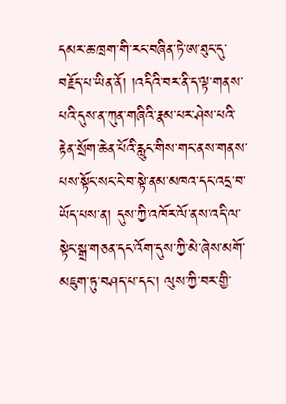དམར་ཆ་ཁྲག་གི་རང་བཞིན་ཏེ་ཨ་ཐུང་དུ་བརྗོད་པ་ཡིན་ནོ། །འདིའི་བར་ནི་ད་ལྟ་གནས་པའི་དུས་ན་ཀུན་གཞིའི་རྣམ་པར་ཤེས་པའི་རྟེན་སྲོག་ཆེན་པོའི་རླུང་གིས་གང་ནས་གནས་པས་སྟོང་སང་ངེ་བ་སྟེ་ནམ་མཁའ་དང་འདྲ་བ་ཡོད་པས་ན། དུས་ཀྱི་འཁོར་ལོ་ནས་འདི་ལ་སྟེང་སྒྲ་གཅན་དང་འོག་དུས་ཀྱི་མེ་ཞེས་མགོ་མཇུག་ཏུ་བཤད་པ་དང་། ལུས་ཀྱི་བར་གྱི་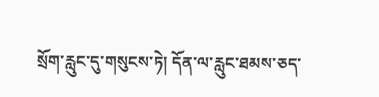སྲོག་རླུང་དུ་གསུངས་ཏེ། དོན་ལ་རླུང་ཐམས་ཅད་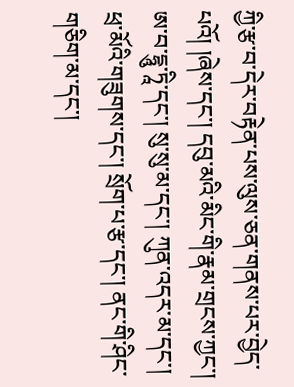ཀྱི་རྩ་བ་དེར་བརྟེན་པས་ལུས་ཅན་གནས་པར་བྱེད་པའོ། །ཞེས་དང་། དབུ་མའི་མིང་གི་རྣམ་གྲངས་ཀྱང་། ཨ་བ་དྷཱུ་ཏཱི་དང་། སུ་སུ་མ་དང་། ཀུན་འདར་མ་དང་། ཕྲ་མོའི་གཟུགས་དང་། སྲོག་པ་རྩ་དང་། ནང་གི་ཤིང་གཅིག་མ་དང་།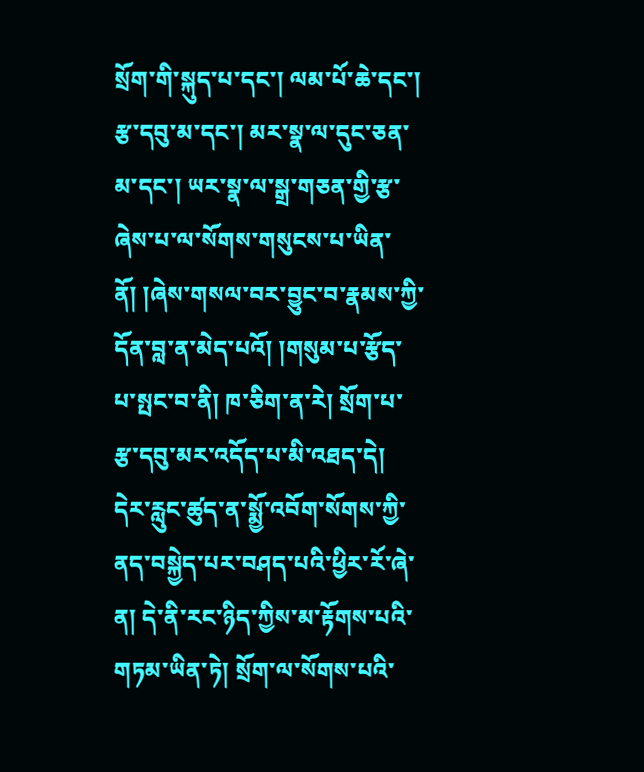སྲོག་གི་སྐུད་པ་དང་། ལམ་པོ་ཆེ་དང་། རྩ་དབུ་མ་དང་། མར་སྣ་ལ་དུང་ཅན་མ་དང་། ཡར་སྣ་ལ་སྒྲ་གཅན་གྱི་རྩ་ཞེས་པ་ལ་སོགས་གསུངས་པ་ཡིན་ནོ། །ཞེས་གསལ་བར་བྱུང་བ་རྣམས་ཀྱི་དོན་བླ་ན་མེད་པའོ། །གསུམ་པ་རྩོད་པ་སྤང་བ་ནི། ཁ་ཅིག་ན་རེ། སྲོག་པ་རྩ་དབུ་མར་འདོད་པ་མི་འཐད་དེ། དེར་རླུང་ཚུད་ན་སྨྱོ་འབོག་སོགས་ཀྱི་ནད་བསྐྱེད་པར་བཤད་པའི་ཕྱིར་རོ་ཞེ་ན། དེ་ནི་རང་ཉིད་ཀྱིས་མ་རྟོགས་པའི་གཏམ་ཡིན་ཏེ། སྲོག་ལ་སོགས་པའི་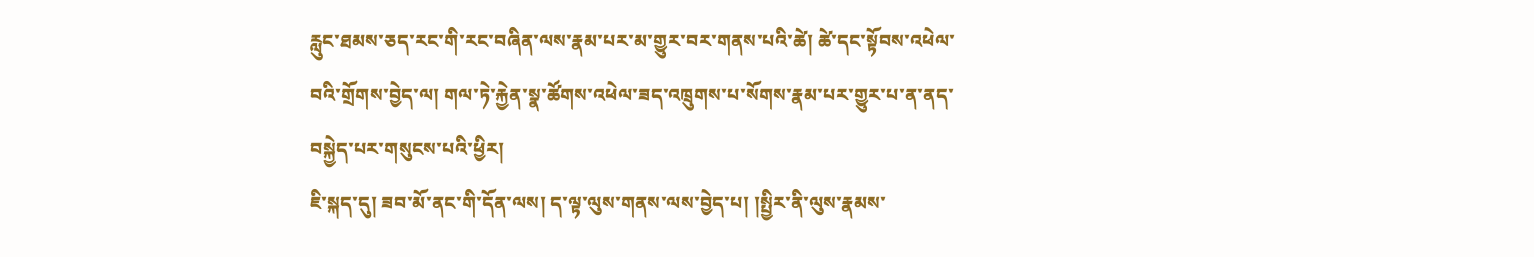རླུང་ཐམས་ཅད་རང་གི་རང་བཞིན་ལས་རྣམ་པར་མ་གྱུར་བར་གནས་པའི་ཚེ། ཚེ་དང་སྟོབས་འཕེལ་བའི་གྲོགས་བྱེད་ལ། གལ་ཏེ་རྐྱེན་སྣ་ཚོགས་འཕེལ་ཟད་འཁྲུགས་པ་སོགས་རྣམ་པར་གྱུར་པ་ན་ནད་བསྐྱེད་པར་གསུངས་པའི་ཕྱིར།
ཇི་སྐད་དུ། ཟབ་མོ་ནང་གི་དོན་ལས། ད་ལྟ་ལུས་གནས་ལས་བྱེད་པ། །སྤྱིར་ནི་ལུས་རྣམས་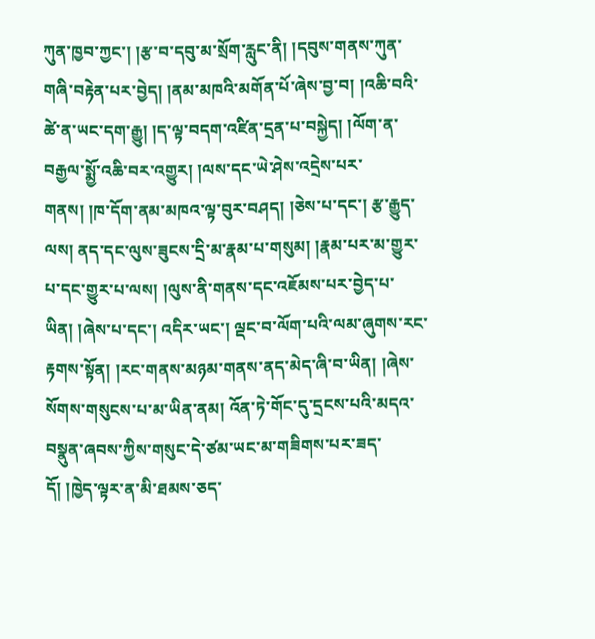ཀུན་ཁྱབ་ཀྱང་། །རྩ་བ་དབུ་མ་སྲོག་རླུང་ནི། །དབུས་གནས་ཀུན་གཞི་བརྟེན་པར་བྱེད། །ནམ་མཁའི་མགོན་པོ་ཞེས་བྱ་བ། །འཆི་བའི་ཚེ་ན་ཡང་དག་རྒྱུ། །ད་ལྟ་བདག་འཛིན་དྲན་པ་བསྐྱེད། །ལོག་ན་བརྒྱལ་སྨྱོ་འཆི་བར་འགྱུར། །ལས་དང་ཡེ་ཤེས་འདྲེས་པར་གནས། །ཁ་དོག་ནམ་མཁའ་ལྟ་བུར་བཤད། །ཅེས་པ་དང་། རྩ་རྒྱུད་ལས། ནད་དང་ལུས་ཟུངས་དྲི་མ་རྣམ་པ་གསུམ། །རྣམ་པར་མ་གྱུར་པ་དང་གྱུར་པ་ལས། །ལུས་ནི་གནས་དང་འཇོམས་པར་བྱེད་པ་ཡིན། །ཞེས་པ་དང་། འདིར་ཡང་། ལྡང་བ་ལོག་པའི་ལམ་ཞུགས་རང་རྟགས་སྟོན། །རང་གནས་མཉམ་གནས་ནད་མེད་ཞི་བ་ཡིན། །ཞེས་སོགས་གསུངས་པ་མ་ཡིན་ནམ། འོན་ཏེ་གོང་དུ་དྲངས་པའི་མདའ་བསྣུན་ཞབས་ཀྱིས་གསུང་དེ་ཙམ་ཡང་མ་གཟིགས་པར་ཟད་དོ། །ཁྱེད་ལྟར་ན་མི་ཐམས་ཅད་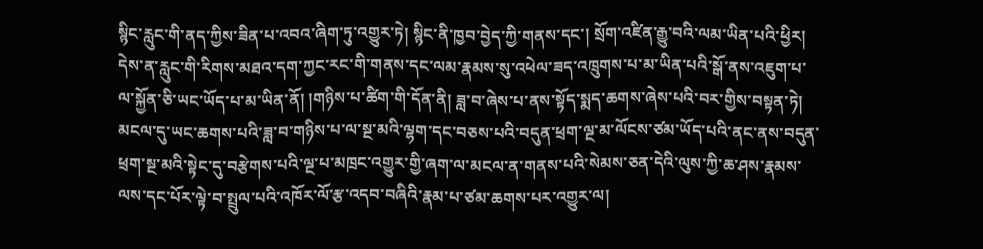སྙིང་རླུང་གི་ནད་ཀྱིས་ཟིན་པ་འབའ་ཞིག་ཏུ་འགྱུར་ཏེ། སྙིང་ནི་ཁྱབ་བྱེད་ཀྱི་གནས་དང་། སྲོག་འཛིན་རྒྱུ་བའི་ལམ་ཡིན་པའི་ཕྱིར། དེས་ན་རླུང་གི་རིགས་མཐའ་དག་ཀྱང་རང་གི་གནས་དང་ལམ་རྣམས་སུ་འཕེལ་ཟད་འཁྲུགས་པ་མ་ཡིན་པའི་སྒོ་ནས་འཇུག་པ་ལ་སྐྱོན་ཅི་ཡང་ཡོད་པ་མ་ཡིན་ནོ། །གཉིས་པ་ཚིག་གི་དོན་ནི། ཟླ་བ་ཞེས་པ་ནས་སྟོད་སྨད་ཆགས་ཞེས་པའི་བར་གྱིས་བསྟན་ཏེ། མངལ་དུ་ཡང་ཆགས་པའི་ཟླ་བ་གཉིས་པ་ལ་སྔ་མའི་ལྷག་དང་བཅས་པའི་བདུན་ཕྲག་ལྔ་མ་ལོངས་ཙམ་ཡོད་པའི་ནང་ནས་བདུན་ཕྲག་སྔ་མའི་སྟེང་དུ་བརྩེགས་པའི་ལྔ་པ་མཁྲང་འགྱུར་གྱི་ཞག་ལ་མངལ་ན་གནས་པའི་སེམས་ཅན་དེའི་ལུས་ཀྱི་ཆ་ཤས་རྣམས་ལས་དང་པོར་ལྟེ་བ་སྤྲུལ་པའི་འཁོར་ལོ་རྩ་འདབ་བཞིའི་རྣམ་པ་ཙམ་ཆགས་པར་འགྱུར་ལ།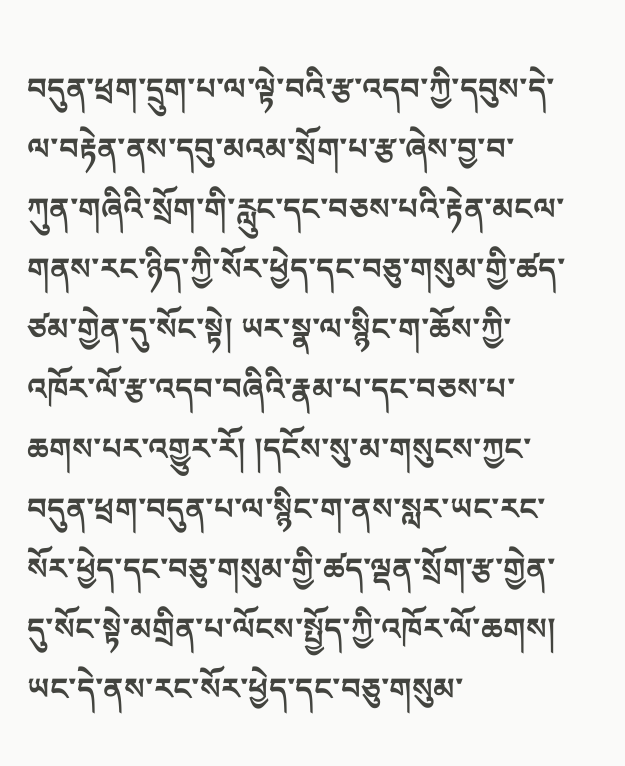བདུན་ཕྲག་དྲུག་པ་ལ་ལྟེ་བའི་རྩ་འདབ་ཀྱི་དབུས་དེ་ལ་བརྟེན་ནས་དབུ་མའམ་སྲོག་པ་རྩ་ཞེས་བྱ་བ་ཀུན་གཞིའི་སྲོག་གི་རླུང་དང་བཅས་པའི་རྟེན་མངལ་གནས་རང་ཉིད་ཀྱི་སོར་ཕྱེད་དང་བཅུ་གསུམ་གྱི་ཚད་ཙམ་གྱེན་དུ་སོང་སྟེ། ཡར་སྣ་ལ་སྙིང་ག་ཆོས་ཀྱི་འཁོར་ལོ་རྩ་འདབ་བཞིའི་རྣམ་པ་དང་བཅས་པ་ཆགས་པར་འགྱུར་རོ། །དངོས་སུ་མ་གསུངས་ཀྱང་བདུན་ཕྲག་བདུན་པ་ལ་སྙིང་ག་ནས་སླར་ཡང་རང་སོར་ཕྱེད་དང་བཅུ་གསུམ་གྱི་ཚད་ལྡན་སྲོག་རྩ་གྱེན་དུ་སོང་སྟེ་མགྲིན་པ་ལོངས་སྤྱོད་ཀྱི་འཁོར་ལོ་ཆགས། ཡང་དེ་ནས་རང་སོར་ཕྱེད་དང་བཅུ་གསུམ་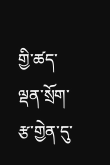གྱི་ཚད་ལྡན་སྲོག་རྩ་གྱེན་དུ་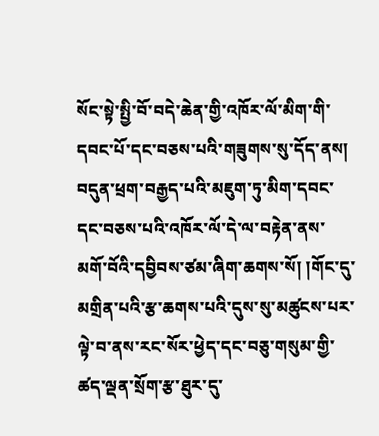སོང་སྟེ་སྤྱི་བོ་བདེ་ཆེན་གྱི་འཁོར་ལོ་མིག་གི་དབང་པོ་དང་བཅས་པའི་གཟུགས་སུ་དོད་ནས། བདུན་ཕྲག་བརྒྱད་པའི་མཇུག་ཏུ་མིག་དབང་དང་བཅས་པའི་འཁོར་ལོ་དེ་ལ་བརྟེན་ནས་མགོ་བོའི་དབྱིབས་ཙམ་ཞིག་ཆགས་སོ། །གོང་དུ་མགྲིན་པའི་རྩ་ཆགས་པའི་དུས་སུ་མཚུངས་པར་ལྟེ་བ་ནས་རང་སོར་ཕྱེད་དང་བཅུ་གསུམ་གྱི་ཚད་ལྡན་སྲོག་རྩ་ཐུར་དུ་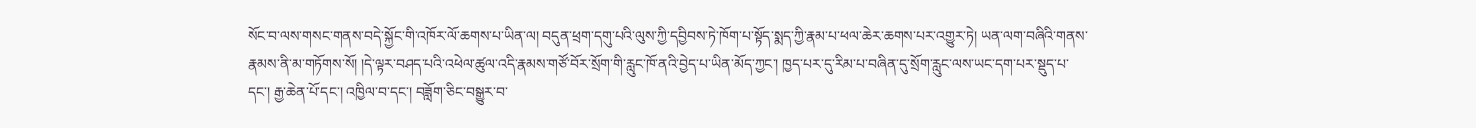སོང་བ་ལས་གསང་གནས་བདེ་སྐྱོང་གི་འཁོར་ལོ་ཆགས་པ་ཡིན་ལ། བདུན་ཕྲག་དགུ་པའི་ལུས་ཀྱི་དབྱིབས་ཏེ་ཁོག་པ་སྟོད་སྨད་ཀྱི་རྣམ་པ་ཕལ་ཆེར་ཆགས་པར་འགྱུར་ཏེ། ཡན་ལག་བཞིའི་གནས་རྣམས་ནི་མ་གཏོགས་སོ། །དེ་ལྟར་བཤད་པའི་འཕེལ་ཚུལ་འདི་རྣམས་གཙོ་བོར་སྲོག་གི་རླུང་ཁོ་ནའི་བྱེད་པ་ཡིན་མོད་ཀྱང་། ཁྱད་པར་དུ་རིམ་པ་བཞིན་དུ་སྲོག་རླུང་ལས་ཡང་དག་པར་སྡུད་པ་དང་། རྒྱ་ཆེན་པོ་དང་། འཁྱིལ་བ་དང་། བཟློག་ཅིང་བསྒྱུར་བ་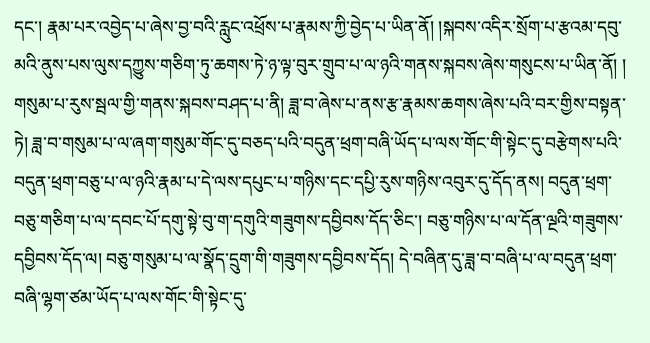དང་། རྣམ་པར་འབྱེད་པ་ཞེས་བྱ་བའི་རླུང་འཕྲོས་པ་རྣམས་ཀྱི་བྱེད་པ་ཡིན་ནོ། །སྐབས་འདིར་སྲོག་པ་རྩའམ་དབུ་མའི་ནུས་པས་ལུས་དཀྱུས་གཅིག་ཏུ་ཆགས་ཏེ་ཉ་ལྟ་བུར་གྲུབ་པ་ལ་ཉའི་གནས་སྐབས་ཞེས་གསུངས་པ་ཡིན་ནོ། །
གསུམ་པ་རུས་སྦལ་གྱི་གནས་སྐབས་བཤད་པ་ནི། ཟླ་བ་ཞེས་པ་ནས་རྩ་རྣམས་ཆགས་ཞེས་པའི་བར་གྱིས་བསྟན་ཏེ། ཟླ་བ་གསུམ་པ་ལ་ཞག་གསུམ་གོང་དུ་བཅད་པའི་བདུན་ཕྲག་བཞི་ཡོད་པ་ལས་གོང་གི་སྟེང་དུ་བརྩེགས་པའི་བདུན་ཕྲག་བཅུ་པ་ལ་ཉའི་རྣམ་པ་དེ་ལས་དཔུང་པ་གཉིས་དང་དཔྱི་རུས་གཉིས་འབུར་དུ་དོད་ནས། བདུན་ཕྲག་བཅུ་གཅིག་པ་ལ་དབང་པོ་དགུ་སྟེ་བུ་ག་དགུའི་གཟུགས་དབྱིབས་དོད་ཅིང་། བཅུ་གཉིས་པ་ལ་དོན་ལྔའི་གཟུགས་དབྱིབས་དོད་ལ། བཅུ་གསུམ་པ་ལ་སྣོད་དྲུག་གི་གཟུགས་དབྱིབས་དོད། དེ་བཞིན་དུ་ཟླ་བ་བཞི་པ་ལ་བདུན་ཕྲག་བཞི་ལྷག་ཙམ་ཡོད་པ་ལས་གོང་གི་སྟེང་དུ་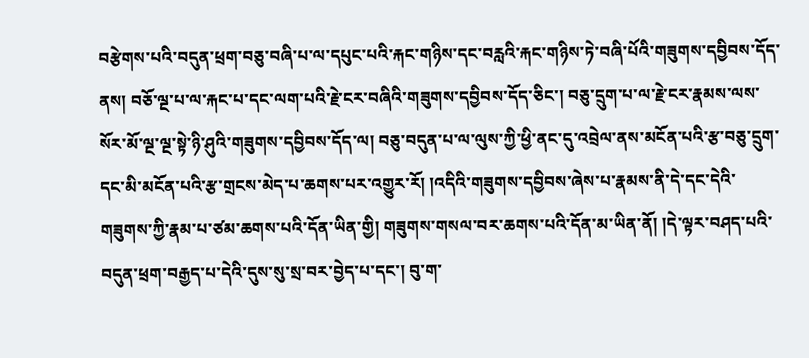བརྩེགས་པའི་བདུན་ཕྲག་བཅུ་བཞི་པ་ལ་དཔུང་པའི་རྐང་གཉིས་དང་བརླའི་རྐང་གཉིས་ཏེ་བཞི་པོའི་གཟུགས་དབྱིབས་དོད་ནས། བཅོ་ལྔ་པ་ལ་རྐང་པ་དང་ལག་པའི་རྗེ་ངར་བཞིའི་གཟུགས་དབྱིབས་དོད་ཅིང་། བཅུ་དྲུག་པ་ལ་རྗེ་ངར་རྣམས་ལས་སོར་མོ་ལྔ་ལྔ་སྟེ་ཉི་ཤུའི་གཟུགས་དབྱིབས་དོད་ལ། བཅུ་བདུན་པ་ལ་ལུས་ཀྱི་ཕྱི་ནང་དུ་འབྲེལ་ནས་མངོན་པའི་རྩ་བཅུ་དྲུག་དང་མི་མངོན་པའི་རྩ་གྲངས་མེད་པ་ཆགས་པར་འགྱུར་རོ། །འདིའི་གཟུགས་དབྱིབས་ཞེས་པ་རྣམས་ནི་དེ་དང་དེའི་གཟུགས་ཀྱི་རྣམ་པ་ཙམ་ཆགས་པའི་དོན་ཡིན་གྱི། གཟུགས་གསལ་བར་ཆགས་པའི་དོན་མ་ཡིན་ནོ། །དེ་ལྟར་བཤད་པའི་བདུན་ཕྲག་བརྒྱད་པ་དེའི་དུས་སུ་སྲ་བར་བྱེད་པ་དང་། བུ་ག་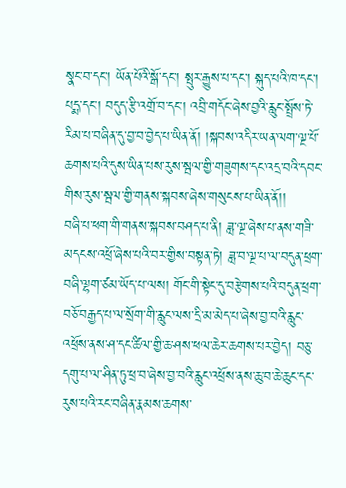སྣང་བ་དང་། ཡོན་པོའི་སྒོ་དང་། སྤུར་རྒྱུས་པ་དང་། སྐུད་པའི་ཁ་དང་། པདྨ་དང་། བདུད་རྩི་འགྲོ་བ་དང་། འབྲི་གདོང་ཞེས་བྱའི་རླུང་སྤྲོས་ཏེ་རིམ་པ་བཞིན་དུ་བྱ་བ་བྱེད་པ་ཡིན་ནོ། །སྐབས་འདིར་ཡན་ལག་ལྔ་པོ་ཆགས་པའི་དུས་ཡིན་པས་རུས་སྦལ་གྱི་གཟུགས་དང་འདྲ་བའི་དབང་གིས་རུས་སྦལ་གྱི་གནས་སྐབས་ཞེས་གསུངས་པ་ཡིན་ནོ།།
བཞི་པ་ཕག་གི་གནས་སྐབས་བཤད་པ་ནི། ཟླ་ལྔ་ཞེས་པ་ནས་གཟི་མདངས་འཕྲོ་ཞེས་པའི་བར་གྱིས་བསྟན་ཏེ། ཟླ་བ་ལྔ་པ་ལ་བདུན་ཕྲག་བཞི་ལྷག་ཙམ་ཡོད་པ་ལས། གོང་གི་སྟེང་དུ་བརྩེགས་པའི་བདུན་ཕྲག་བཅོ་བརྒྱད་པ་ལ་སྲོག་གི་རླུང་ལས་དྲི་མ་མེད་པ་ཞེས་བྱ་བའི་རླུང་འཕྲོས་ནས་ཤ་དང་ཚིལ་གྱི་ཆ་ཤས་ཕལ་ཆེར་ཆགས་པར་བྱེད། བཅུ་དགུ་པ་ལ་ཤིན་ཏུ་ཕྲ་བ་ཞེས་བྱ་བའི་རླུང་འཕྲོས་ནས་ཆུ་བ་ཆེ་ཆུང་དང་རུས་པའི་རང་བཞིན་རྣམས་ཆགས་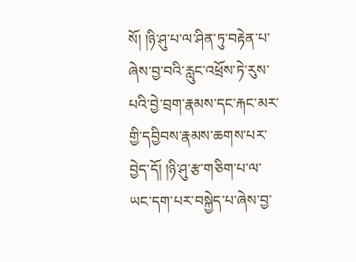སོ། །ཉི་ཤུ་པ་ལ་ཤིན་ཏུ་བརྟེན་པ་ཞེས་བྱ་བའི་རླུང་འཕྲོས་ཏེ་རུས་པའི་བྱེ་བྲག་རྣམས་དང་རྐང་མར་གྱི་དབྱིབས་རྣམས་ཆགས་པར་བྱེད་དོ། །ཉི་ཤུ་རྩ་གཅིག་པ་ལ་ཡང་དག་པར་བསྐྱེད་པ་ཞེས་བྱ་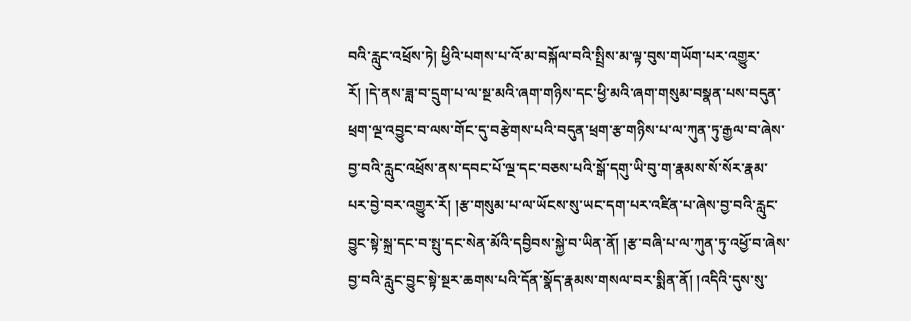བའི་རླུང་འཕྲོས་ཏེ། ཕྱིའི་པགས་པ་འོ་མ་བསྐོལ་བའི་སྤྲིས་མ་ལྟ་བུས་གཡོག་པར་འགྱུར་རོ། །དེ་ནས་ཟླ་བ་དྲུག་པ་ལ་སྔ་མའི་ཞག་གཉིས་དང་ཕྱི་མའི་ཞག་གསུམ་བསྣན་པས་བདུན་ཕྲག་ལྔ་འབྱུང་བ་ལས་གོང་དུ་བརྩེགས་པའི་བདུན་ཕྲག་རྩ་གཉིས་པ་ལ་ཀུན་ཏུ་རྒྱལ་བ་ཞེས་བྱ་བའི་རླུང་འཕྲོས་ནས་དབང་པོ་ལྔ་དང་བཅས་པའི་སྒོ་དགུ་ཡི་བུ་ག་རྣམས་སོ་སོར་རྣམ་པར་བྱེ་བར་འགྱུར་རོ། །རྩ་གསུམ་པ་ལ་ཡོངས་སུ་ཡང་དག་པར་འཛིན་པ་ཞེས་བྱ་བའི་རླུང་བྱུང་སྟེ་སྐྲ་དང་བ་སྤུ་དང་སེན་མོའི་དབྱིབས་སྐྱེ་བ་ཡིན་ནོ། །རྩ་བཞི་པ་ལ་ཀུན་ཏུ་འཕྱོ་བ་ཞེས་བྱ་བའི་རླུང་བྱུང་སྟེ་སྔར་ཆགས་པའི་དོན་སྣོད་རྣམས་གསལ་བར་སྨིན་ནོ། །འདིའི་དུས་སུ་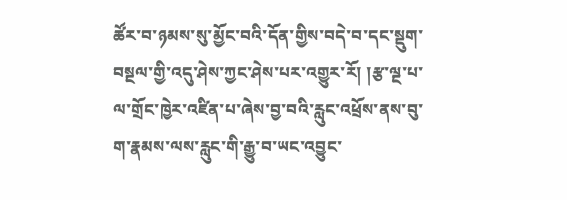ཚོར་བ་ཉམས་སུ་མྱོང་བའི་དོན་གྱིས་བདེ་བ་དང་སྡུག་བསྔལ་གྱི་འདུ་ཤེས་ཀྱང་ཤེས་པར་འགྱུར་རོ། །རྩ་ལྔ་པ་ལ་གྲོང་ཁྱེར་འཛིན་པ་ཞེས་བྱ་བའི་རླུང་འཕྲོས་ནས་བུ་ག་རྣམས་ལས་རླུང་གི་རྒྱུ་བ་ཡང་འབྱུང་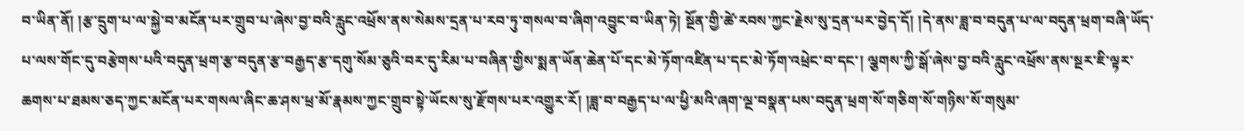བ་ཡིན་ནོ། །རྩ་དྲུག་པ་ལ་སྐྱེ་བ་མངོན་པར་གྲུབ་པ་ཞེས་བྱ་བའི་རླུང་འཕྲོས་ནས་སེམས་དྲན་པ་རབ་ཏུ་གསལ་བ་ཞིག་འབྱུང་བ་ཡིན་ཏེ། སྔོན་གྱི་ཚེ་རབས་ཀྱང་རྗེས་སུ་དྲན་པར་བྱེད་དོ། །དེ་ནས་ཟླ་བ་བདུན་པ་ལ་བདུན་ཕྲག་བཞི་ཡོད་པ་ལས་གོང་དུ་བརྩེགས་པའི་བདུན་ཕྲག་རྩ་བདུན་རྩ་བརྒྱད་རྩ་དགུ་སོམ་ཅུའི་བར་དུ་རིམ་པ་བཞིན་གྱིས་སྨན་ཡོན་ཆེན་པོ་དང་མེ་ཏོག་འཛིན་པ་དང་མེ་ཏོག་འཕྲེང་བ་དང་། ལྕགས་ཀྱི་སྒོ་ཞེས་བྱ་བའི་རླུང་འཕྲོས་ནས་སྔར་ཇི་ལྟར་ཆགས་པ་ཐམས་ཅད་ཀྱང་མངོན་པར་གསལ་ཞིང་ཆ་ཤས་ཕྲ་མོ་རྣམས་ཀྱང་གྲུབ་སྟེ་ཡོངས་སུ་རྫོགས་པར་འགྱུར་རོ། །ཟླ་བ་བརྒྱད་པ་ལ་ཕྱི་མའི་ཞག་ལྔ་བསྣན་པས་བདུན་ཕྲག་སོ་གཅིག་སོ་གཉིས་སོ་གསུམ་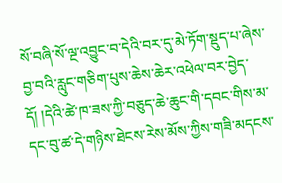སོ་བཞི་སོ་ལྔ་འབྱུང་བ་དེའི་བར་དུ་མེ་ཏོག་སྡུད་པ་ཞེས་བྱ་བའི་རླུང་གཅིག་པུས་ཆེས་ཆེར་འཕེལ་བར་བྱེད་དོ། །དེའི་ཚེ་ཁ་ཟས་ཀྱི་བཅུད་ཆེ་ཆུང་གི་དབང་གིས་མ་དང་བུ་ཚ་དེ་གཉིས་ཐེངས་རེས་མོས་ཀྱིས་གཟི་མདངས་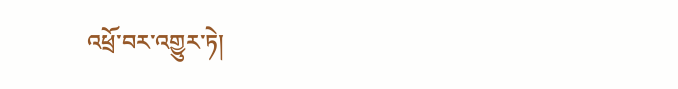འཕྲོ་བར་འགྱུར་ཏེ།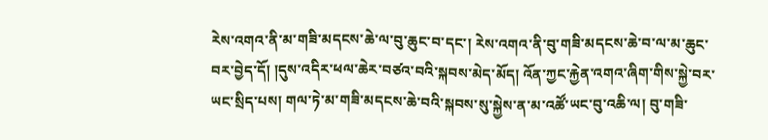རེས་འགའ་ནི་མ་གཟི་མདངས་ཆེ་ལ་བུ་ཆུང་བ་དང་། རེས་འགའ་ནི་བུ་གཟི་མདངས་ཆེ་བ་ལ་མ་ཆུང་བར་བྱེད་དོ། །དུས་འདིར་ཕལ་ཆེར་བཙའ་བའི་སྐབས་མེད་མོད། འོན་ཀྱང་རྐྱེན་འགའ་ཞིག་གིས་སྐྱེ་བར་ཡང་སྲིད་པས། གལ་ཏེ་མ་གཟི་མདངས་ཆེ་བའི་སྐབས་སུ་སྐྱེས་ན་མ་འཚོ་ཡང་བུ་འཆི་ལ། བུ་གཟི་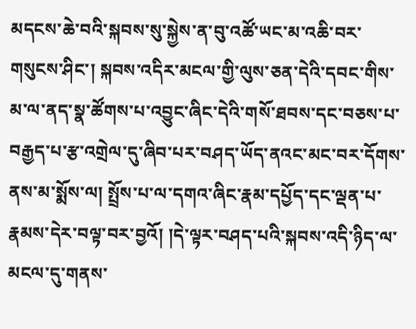མདངས་ཆེ་བའི་སྐབས་སུ་སྐྱེས་ན་བུ་འཚོ་ཡང་མ་འཆི་བར་གསུངས་ཤིང་། སྐབས་འདིར་མངལ་གྱི་ལུས་ཅན་དེའི་དབང་གིས་མ་ལ་ནད་སྣ་ཚོགས་པ་འབྱུང་ཞིང་དེའི་གསོ་ཐབས་དང་བཅས་པ་བརྒྱད་པ་རྩ་འགྲེལ་དུ་ཞིབ་པར་བཤད་ཡོད་ནའང་མང་བར་དོགས་ནས་མ་སྨོས་ལ། སྤྲོས་པ་ལ་དགའ་ཞིང་རྣམ་དཔྱོད་དང་ལྡན་པ་རྣམས་དེར་བལྟ་བར་བྱའོ། །དེ་ལྟར་བཤད་པའི་སྐབས་འདི་ཉིད་ལ་མངལ་དུ་གནས་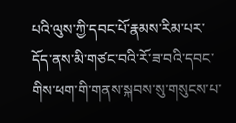པའི་ལུས་ཀྱི་དབང་པོ་རྣམས་རིམ་པར་དོད་ནས་མི་གཙང་བའི་རོ་ཟ་བའི་དབང་གིས་ཕག་གི་གནས་སྐབས་སུ་གསུངས་པ་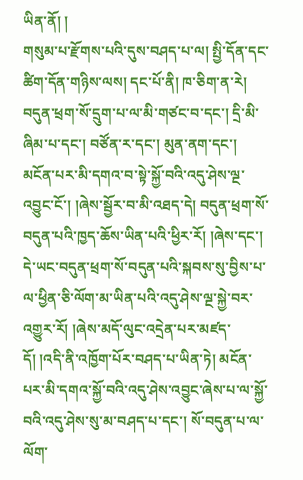ཡིན་ནོ། །
གསུམ་པ་རྫོགས་པའི་དུས་བཤད་པ་ལ། སྤྱི་དོན་དང་ཚིག་དོན་གཉིས་ལས། དང་པོ་ནི། ཁ་ཅིག་ན་རེ། བདུན་ཕྲག་སོ་དྲུག་པ་ལ་མི་གཙང་བ་དང་། དྲི་མི་ཞིམ་པ་དང་། བཙོན་ར་དང་། མུན་ནག་དང་། མངོན་པར་མི་དགའ་བ་སྟེ་སྐྱོ་བའི་འདུ་ཤེས་ལྔ་འབྱུང་ངོ་། །ཞེས་སྦྱོར་བ་མི་འཐད་དེ། བདུན་ཕྲག་སོ་བདུན་པའི་ཁྱད་ཆོས་ཡིན་པའི་ཕྱིར་རོ། །ཞེས་དང་། དེ་ཡང་བདུན་ཕྲག་སོ་བདུན་པའི་སྐབས་སུ་བྱིས་པ་ལ་ཕྱིན་ཅི་ལོག་མ་ཡིན་པའི་འདུ་ཤེས་ལྔ་སྐྱེ་བར་འགྱུར་རོ། །ཞེས་མདོ་ལུང་འདྲེན་པར་མཛད་དོ། །འདི་ནི་འཁྱོག་པོར་བཤད་པ་ཡིན་ཏེ། མངོན་པར་མི་དགའ་སྐྱོ་བའི་འདུ་ཤེས་འབྱུང་ཞེས་པ་ལ་སྐྱོ་བའི་འདུ་ཤེས་སུ་མ་བཤད་པ་དང་། སོ་བདུན་པ་ལ་ལོག་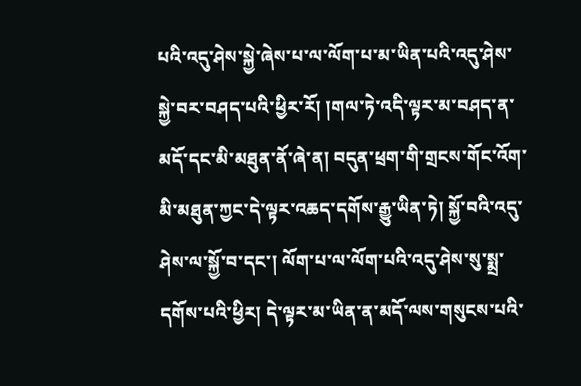པའི་འདུ་ཤེས་སྐྱེ་ཞེས་པ་ལ་ལོག་པ་མ་ཡིན་པའི་འདུ་ཤེས་སྐྱེ་བར་བཤད་པའི་ཕྱིར་རོ། །གལ་ཏེ་འདི་ལྟར་མ་བཤད་ན་མདོ་དང་མི་མཐུན་ནོ་ཞེ་ན། བདུན་ཕྲག་གི་གྲངས་གོང་འོག་མི་མཐུན་ཀྱང་དེ་ལྟར་འཆད་དགོས་རྒྱུ་ཡིན་ཏེ། སྐྱོ་བའི་འདུ་ཤེས་ལ་སྐྱོ་བ་དང་། ལོག་པ་ལ་ལོག་པའི་འདུ་ཤེས་སུ་སྨྲ་དགོས་པའི་ཕྱིར། དེ་ལྟར་མ་ཡིན་ན་མདོ་ལས་གསུངས་པའི་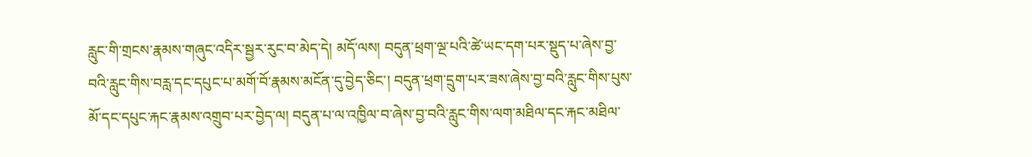རླུང་གི་གྲངས་རྣམས་གཞུང་འདིར་སྦྱར་རུང་བ་མེད་དེ། མདོ་ལས། བདུན་ཕྲག་ལྔ་པའི་ཚེ་ཡང་དག་པར་སྡུད་པ་ཞེས་བྱ་བའི་རླུང་གིས་བརླ་དང་དཔུང་པ་མགོ་བོ་རྣམས་མངོན་དུ་བྱེད་ཅིང་། བདུན་ཕྲག་དྲུག་པར་ཟས་ཞེས་བྱ་བའི་རླུང་གིས་པུས་མོ་དང་དཔུང་རྐང་རྣམས་འགྲུབ་པར་བྱེད་ལ། བདུན་པ་ལ་འཁྱིལ་བ་ཞེས་བྱ་བའི་རླུང་གིས་ལག་མཐིལ་དང་རྐང་མཐིལ་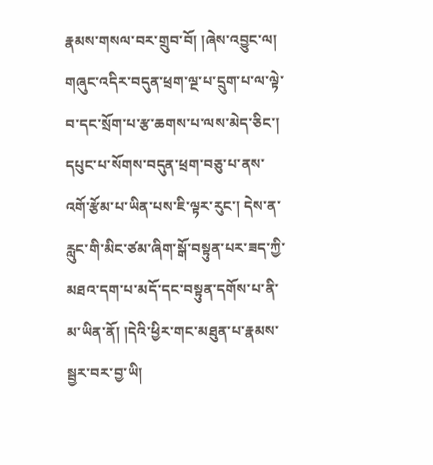རྣམས་གསལ་བར་གྲུབ་བོ། །ཞེས་འབྱུང་ལ། གཞུང་འདིར་བདུན་ཕྲག་ལྔ་པ་དྲུག་པ་ལ་ལྟེ་བ་དང་སྲོག་པ་རྩ་ཆགས་པ་ལས་མེད་ཅིང་། དཔུང་པ་སོགས་བདུན་ཕྲག་བཅུ་པ་ནས་འགོ་རྩོམ་པ་ཡིན་པས་ཇི་ལྟར་རུང་། དེས་ན་རླུང་གི་མིང་ཙམ་ཞིག་སྒོ་བསྟུན་པར་ཟད་ཀྱི་མཐའ་དག་པ་མདོ་དང་བསྟུན་དགོས་པ་ནི་མ་ཡིན་ནོ། །དེའི་ཕྱིར་གང་མཐུན་པ་རྣམས་སྦྱར་བར་བྱ་ཡི།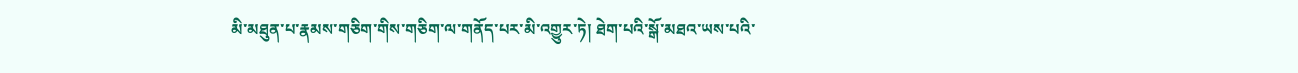མི་མཐུན་པ་རྣམས་གཅིག་གིས་གཅིག་ལ་གནོད་པར་མི་འགྱུར་ཏེ། ཐེག་པའི་སྒོ་མཐའ་ཡས་པའི་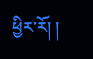ཕྱིར་རོ། །